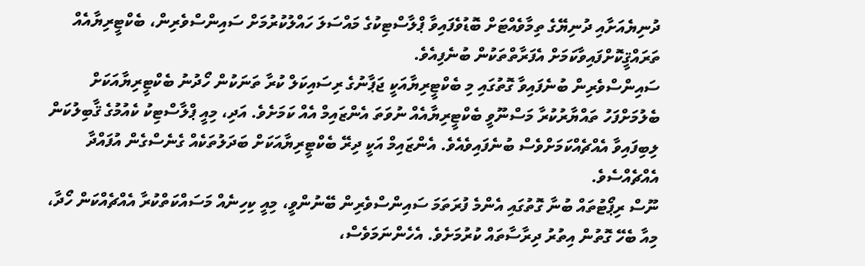ދުނިޔެއަށާއި ދުނިޔޭގެ ތިމާވެއްޓަށް ބޮޑުވެފައިވާ ޕްލާސްޓިކުގެ މައްސަލަ ހައްލުކުރުމަށް ސައިންސްވެރިން، ބެކްޓީރިޔާއެއް ތަރައްޤީކޮށްފައިވާކަމަށް އެފަރާތްތަކުން ބުނެފިއެވެ.
ސައިންސްވެރިން ބުނެފައިވާ ގޮތުގައި މި ބެކްޓީރިޔާއަކީ ޖަޕާނުގެ ރިސައިކަލް ކުރާ ތަނަކުން ހޯދުނު ބެކްޓީރިޔާއަކަށް ބެލުމަށްފަހު ތައްޔާރުކުރާ މަސްނޫވީ ބެކްޓީރިޔާއެއް ނުވަތަ އެންޒައިމް އެއް ކަމަށެވެ. އަދި، މިއީ ޕްލާސްޓިކު ކެއުމުގެ ޤާބިލުކަން ލިބިފައިވާ އެއްޗެއްކަމަށްވެސް ބުނެފައިވެއެވެ. އެންޒައިމް އަކީ ދިރޭ ބެކްޓީރިޔާއަކަށް ބަދަލުތަކެއް ގެނެސްގެން އުފައްދާ އެއްޗެއްސެވެ.
ނޫސް ރިޕޯޓުތައް ބުނާ ގޮތުގައި އެންމެ ފުރަތަމަ ސައިންސްވެރިން ބޭނުންވީ، މިއީ ކިހިނެއް މަސައްކަތްކުރާ އެއްޗެއްކަން ހޯދާ، މިއާ ބެހޭ ގޮތުން އިތުރު ދިރާސާތައް ކުރުމަށެވެ. އެހެންނަމަވެސް،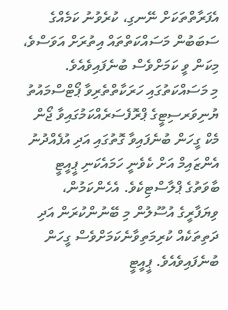އެފަރާތްތަކަށް ނޭނގި، ކުރެވުނު ކަމެއްގެ ސަބަބުން މަސައްކަތްތައް އިތުރަށް އަވަސްވެ، މިކަން ވީ ކަމަށްވެސް ބުނެފައިވެއެވެ.
މި މަސައްކަތުގައި ހަރަކާތްތެރިވާ ޕޯޓްސްމައުތު ޔުނިވަރސިޓީގެ ޕްރޮފެސަރެއްކަމުގައިވާ ޖޯން މެކް ގީހަން ބުނެފައިވާ ގޮތުގައި އަދި އުފެއްދުނު އެންޒައިމް އަށް ކެވެނީ ހަމައެކަނި ޕީއީޓީ ބާވަތުގެ ޕްލާސްޓިކެވެ. އެހެންކަމުން، ވިޔަފާރީގެ އުސޫލުން މި ބޭނުންކުރަން އަދި ދަތިތަކެއް ކުރިމަތިވާނެކަމަށްވެސް ގީހަން ބުނެފައިވެއެވެ. ޕީއީޓީ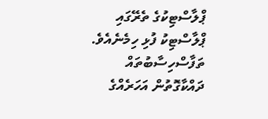ޕްލާސްޓިކުގެ ތެރޭގައި ޕްލާސްޓިކު ފުޅި ހިމެނެއެވެ.
ތަފާސްހިސާބުތައް ދައްކާގޮތުން އަހަރެއްގެ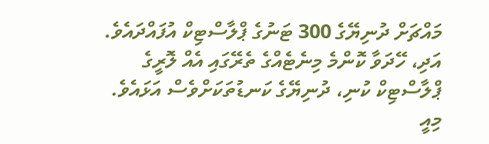މައްޗަށް ދުނިޔޭގެ 300 ޓަނުގެ ޕްލާސްޓިކް އުފައްދައެވެ. އަދި، ހޭދަވާ ކޮންމެ މިނެޓެއްގެ ތެރޭގައި އެއް ލޮރީގެ ޕްލާސްޓިކް ކުނި، ދުނިޔޭގެ ކަނޑުތަކަށްވެސް އަޅައެވެ. މިއީ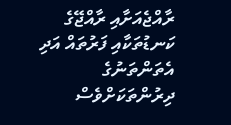ރާއްޖެއަށާއި ރާއްޖޭގެ ކަނޑުތަކާއި ފަރުތައް އަދި އެތަންތަނުގެ ދިރުންތަކަށްވެސް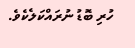ހުރި ބޮޑު ނުރައްކަލެކެވެ.